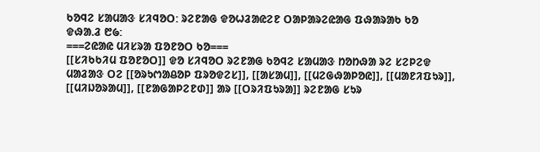ᱠᱚᱧᱮ ᱥᱟᱢᱟᱝ ᱥᱤᱧᱚᱛ: ᱨᱮᱱᱟᱜ ᱫᱚᱦᱲᱟᱭᱮᱱ ᱛᱟᱞᱟᱨᱮᱭᱟᱜ ᱯᱷᱟᱨᱟᱠ ᱠᱚ
ᱫᱷᱟᱹᱲ ᱘᱙:
===ᱮᱭᱟᱭ ᱢᱤᱥᱨᱟ ᱯᱚᱱᱚᱛ ᱠᱚ===
[[ᱥᱤᱠᱠᱤᱢ ᱯᱚᱱᱚᱛ]] ᱫᱚ ᱥᱤᱧᱚᱛ ᱨᱮᱱᱟᱜ ᱠᱚᱧᱮ ᱥᱟᱢᱟᱝ ᱴᱚᱴᱷᱟ ᱨᱮ ᱥᱮᱞᱮᱫ ᱢᱟᱲᱟᱝ ᱛᱮ [[ᱚᱨᱩᱬᱟᱪᱚᱞ ᱯᱨᱚᱫᱮᱥ]], [[ᱟᱥᱟᱢ]], [[ᱢᱮᱜᱷᱟᱞᱚᱭ]], [[ᱢᱟᱱᱤᱯᱩᱨ]], [[ᱢᱤᱡᱚᱨᱟᱢ]], [[ᱱᱟᱜᱟᱞᱮᱱᱰ]] ᱟᱨ [[ᱛᱨᱤᱯᱩᱨᱟ]] ᱨᱮᱱᱟᱜ ᱥᱩᱨ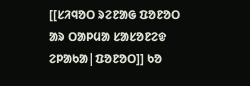[[ᱥᱤᱧᱚᱛ ᱨᱮᱱᱟᱜ ᱯᱚᱱᱚᱛ ᱟᱨ ᱛᱟᱞᱢᱟ ᱥᱟᱥᱚᱱᱮᱫ ᱮᱞᱟᱠᱟ|ᱯᱚᱱᱚᱛ]] ᱠᱚ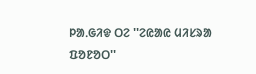ᱞᱟᱹᱜᱤᱫ ᱛᱮ ''ᱮᱭᱟᱭ ᱢᱤᱥᱨᱟ ᱯᱚᱱᱚᱛ''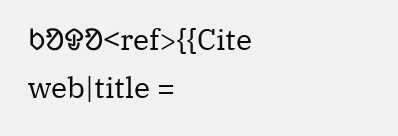ᱠᱚᱫᱚ<ref>{{Cite web|title =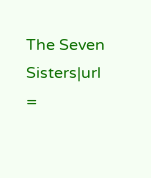The Seven Sisters|url =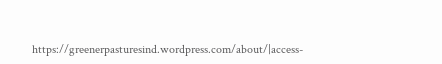https://greenerpasturesind.wordpress.com/about/|access-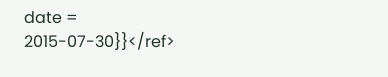date = 2015-07-30}}</ref>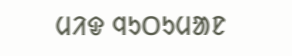ᱢᱤᱫ ᱧᱩᱛᱩᱢᱟᱱ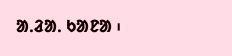ᱟᱹᱲᱟᱹ ᱠᱟᱱᱟ ᱾